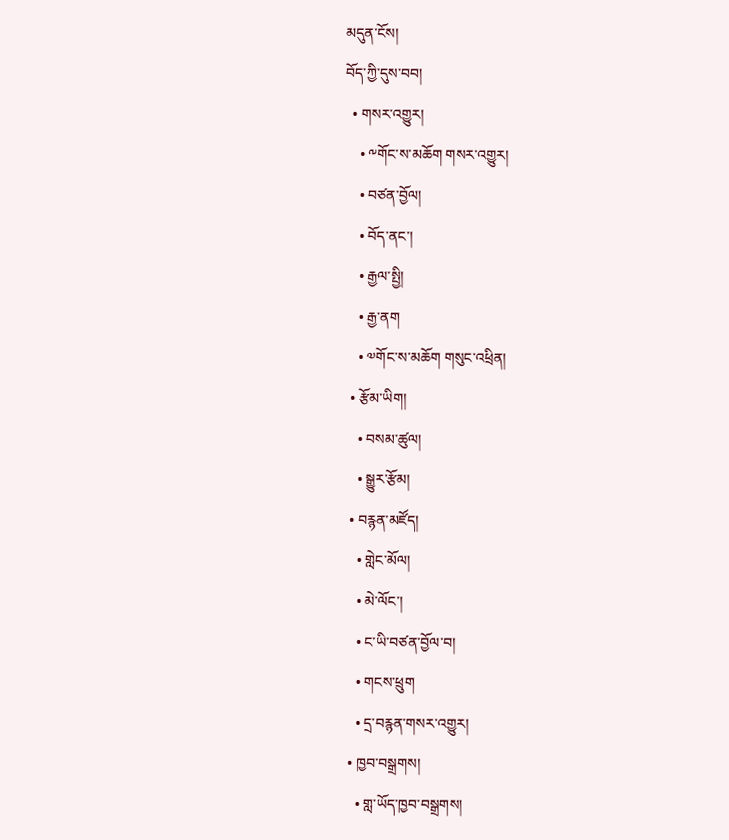མདུན་ངོས།
བོད་ཀྱི་དུས་བབ།
  • གསར་འགྱུར།
    • ༸གོང་ས་མཆོག གསར་འགྱུར།
    • བཙན་བྱོལ།
    • བོད་ནང་།
    • རྒྱལ་སྤྱི།
    • རྒྱ་ནག
    • ༧གོང་ས་མཆོག གསུང་འཕྲིན།
  • རྩོམ་ཡིག།
    • བསམ་ཚུལ།
    • སྒྱུར་རྩོམ།
  • བརྙན་མཛོད།
    • གླེང་མོལ།
    • མེ་ལོང་།
    • ང་ཡི་བཙན་བྱོལ་བ།
    • གངས་ཕྲུག
    • དྲ་བརྙན་གསར་འགྱུར།
  • ཁྱབ་བསྒྲགས།
    • གླ་ཡོད་ཁྱབ་བསྒྲགས།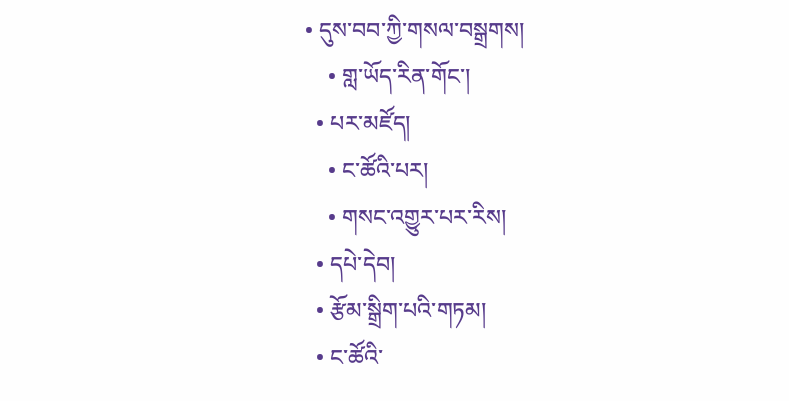• དུས་བབ་ཀྱི་གསལ་བསྒྲགས།
    • གླ་ཡོད་རིན་གོང་།
  • པར་མཛོད།
    • ང་ཚོའི་པར།
    • གསང་འགྱུར་པར་རིས།
  • དཔེ་དེབ།
  • རྩོམ་སྒྲིག་པའི་གཏམ།
  • ང་ཚོའི་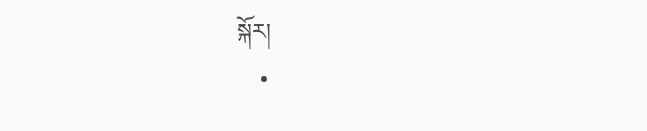སྐོར།
    •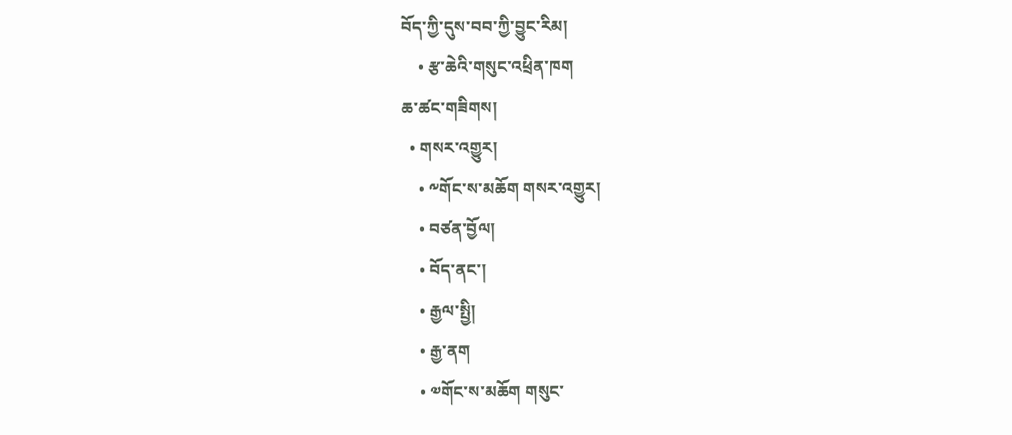བོད་ཀྱི་དུས་བབ་ཀྱི་བྱུང་རིམ།
    • རྩ་ཆེའི་གསུང་འཕྲིན་ཁག
ཆ་ཚང་གཟིགས།
  • གསར་འགྱུར།
    • ༸གོང་ས་མཆོག གསར་འགྱུར།
    • བཙན་བྱོལ།
    • བོད་ནང་།
    • རྒྱལ་སྤྱི།
    • རྒྱ་ནག
    • ༧གོང་ས་མཆོག གསུང་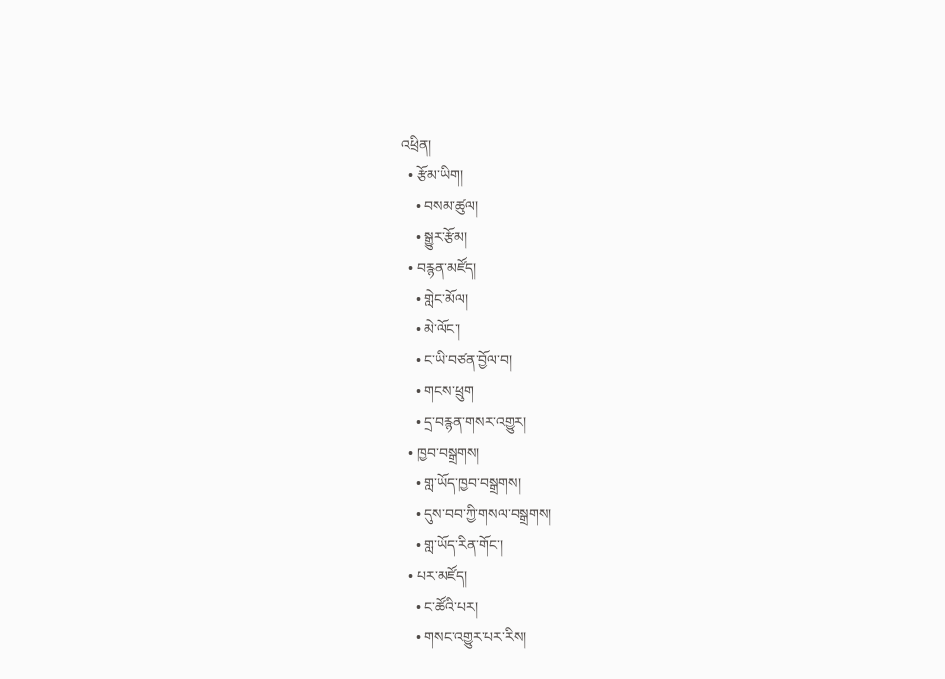འཕྲིན།
  • རྩོམ་ཡིག།
    • བསམ་ཚུལ།
    • སྒྱུར་རྩོམ།
  • བརྙན་མཛོད།
    • གླེང་མོལ།
    • མེ་ལོང་།
    • ང་ཡི་བཙན་བྱོལ་བ།
    • གངས་ཕྲུག
    • དྲ་བརྙན་གསར་འགྱུར།
  • ཁྱབ་བསྒྲགས།
    • གླ་ཡོད་ཁྱབ་བསྒྲགས།
    • དུས་བབ་ཀྱི་གསལ་བསྒྲགས།
    • གླ་ཡོད་རིན་གོང་།
  • པར་མཛོད།
    • ང་ཚོའི་པར།
    • གསང་འགྱུར་པར་རིས།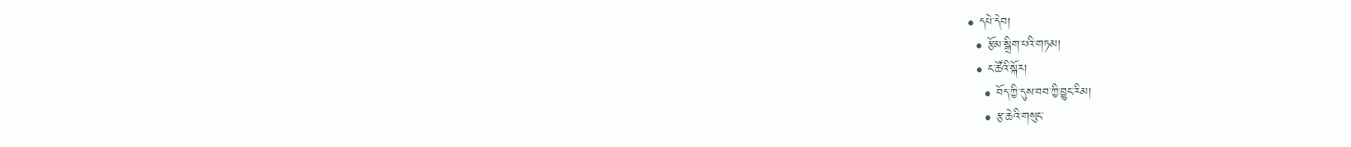• དཔེ་དེབ།
  • རྩོམ་སྒྲིག་པའི་གཏམ།
  • ང་ཚོའི་སྐོར།
    • བོད་ཀྱི་དུས་བབ་ཀྱི་བྱུང་རིམ།
    • རྩ་ཆེའི་གསུང་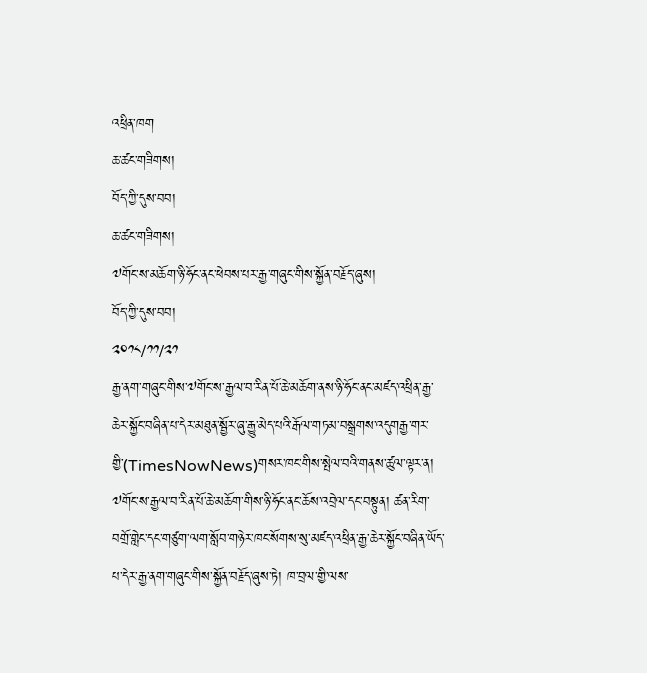འཕྲིན་ཁག
ཆ་ཚང་གཟིགས།
བོད་ཀྱི་དུས་བབ།
ཆ་ཚང་གཟིགས།
༧གོང་ས་མཆོག་ཉི་ཧོང་ནང་ཕེབས་པར་རྒྱ་གཞུང་གིས་སྐྱོན་བརྗོད་ཞུས།
བོད་ཀྱི་དུས་བབ།
༢༠༡༨/༡༡/༢༡
རྒྱ་ནག་གཞུང་གིས་༧གོང་ས་རྒྱལ་བ་རིན་པོ་ཆེ་མཆོག་ནས་ཉི་ཧོང་ནང་མཛད་འཕྲིན་རྒྱ་ཆེར་སྐྱོང་བཞིན་པ་དེར་མཐུན་སྦྱོར་ཞུ་རྒྱུ་མེད་པའི་རྒོལ་གཏམ་བསྒྲགས་འདུགརྒྱ་གར་གྱི་(TimesNowNews)གསར་ཁང་གིས་སྤེལ་བའི་གནས་ཚུལ་ལྟར་ན། ༧གོང་ས་རྒྱལ་བ་རིན་པོ་ཆེ་མཆོག་གིས་ཉི་ཧོང་ནང་ཆོས་འབྲེལ་དང་བསྟུན། ཚན་རིག་བགྲོ་གླེང་དང་གཙུག་ལག་སློབ་གཉེར་ཁང་སོགས་སུ་མཛད་འཕྲིན་རྒྱ་ཆེར་སྐྱོང་བཞིན་ཡོད་པ་དེར་རྒྱ་ནག་གཞུང་གིས་སྐྱོན་བརྗོད་ཞུས་ཏེ། ཁ་བྲལ་གྱི་ལས་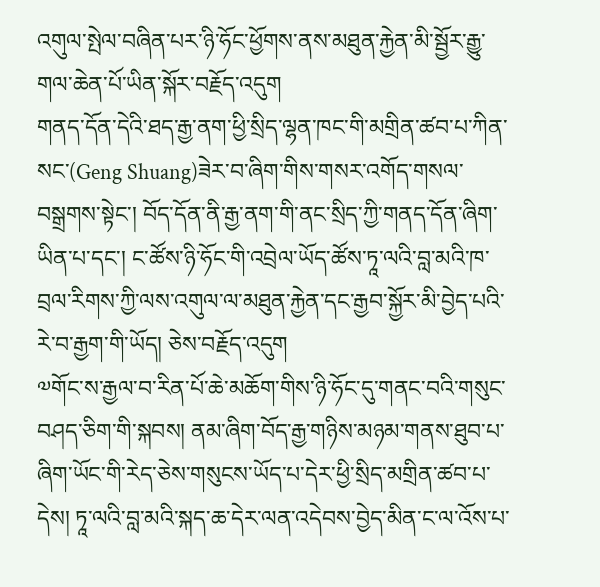འགུལ་སྤེལ་བཞིན་པར་ཉི་ཧོང་ཕྱོགས་ནས་མཐུན་རྐྱེན་མི་སྦྱོར་རྒྱུ་གལ་ཆེན་པོ་ཡིན་སྐོར་བརྗོད་འདུག
གནད་དོན་དེའི་ཐད་རྒྱ་ནག་ཕྱི་སྲིད་ལྷན་ཁང་གི་མགྲིན་ཚབ་པ་ཀིན་སང་(Geng Shuang)ཟེར་བ་ཞིག་གིས་གསར་འགོད་གསལ་བསྒྲགས་སྟེང་། བོད་དོན་ནི་རྒྱ་ནག་གི་ནང་སྲིད་ཀྱི་གནད་དོན་ཞིག་ཡིན་པ་དང་། ང་ཚོས་ཉི་ཧོང་གི་འབྲེལ་ཡོད་ཚོས་ཏཱ་ལའི་བླ་མའི་ཁ་བྲལ་རིགས་ཀྱི་ལས་འགུལ་ལ་མཐུན་རྐྱེན་དང་རྒྱབ་སྐྱོར་མི་བྱེད་པའི་རེ་བ་རྒྱག་གི་ཡོད། ཅེས་བརྗོད་འདུག
༧གོང་ས་རྒྱལ་བ་རིན་པོ་ཆེ་མཆོག་གིས་ཉི་ཧོང་དུ་གནང་བའི་གསུང་བཤད་ཅིག་གི་སྐབས། ནམ་ཞིག་བོད་རྒྱ་གཉིས་མཉམ་གནས་ཐུབ་པ་ཞིག་ཡོང་གི་རེད་ཅེས་གསུངས་ཡོད་པ་དེར་ཕྱི་སྲིད་མགྲིན་ཚབ་པ་དེས། ཏཱ་ལའི་བླ་མའི་སྐད་ཆ་དེར་ལན་འདེབས་བྱེད་མིན་ང་ལ་འོས་པ་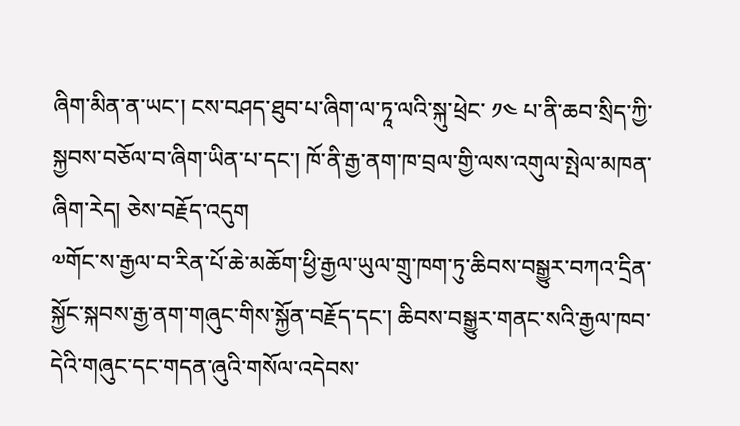ཞིག་མིན་ན་ཡང་། ངས་བཤད་ཐུབ་པ་ཞིག་ལ་ཏཱ་ལའི་སྐུ་ཕྲེང་ ༡༤ པ་ནི་ཆབ་སྲིད་ཀྱི་སྐྱབས་བཅོལ་བ་ཞིག་ཡིན་པ་དང་། ཁོ་ནི་རྒྱ་ནག་ཁ་བྲལ་གྱི་ལས་འགུལ་སྤེལ་མཁན་ཞིག་རེད། ཅེས་བརྗོད་འདུག
༧གོང་ས་རྒྱལ་བ་རིན་པོ་ཆེ་མཆོག་ཕྱི་རྒྱལ་ཡུལ་གྲུ་ཁག་ཏུ་ཆིབས་བསྒྱུར་བཀའ་དྲིན་སྐྱོང་སྐབས་རྒྱ་ནག་གཞུང་གིས་སྐྱོན་བརྗོད་དང་། ཆིབས་བསྒྱུར་གནང་སའི་རྒྱལ་ཁབ་དེའི་གཞུང་དང་གདན་ཞུའི་གསོལ་འདེབས་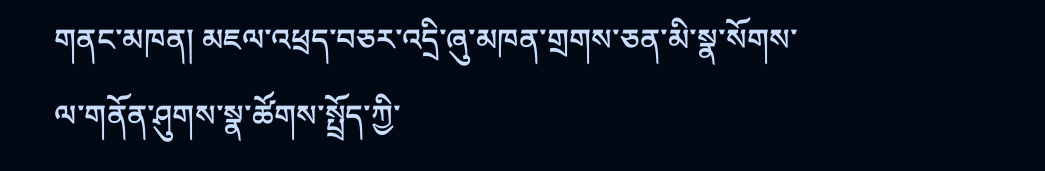གནང་མཁན། མཇལ་འཕྲད་བཅར་འདྲི་ཞུ་མཁན་གྲགས་ཅན་མི་སྣ་སོགས་ལ་གནོན་ཤུགས་སྣ་ཚོགས་སྤྲོད་ཀྱི་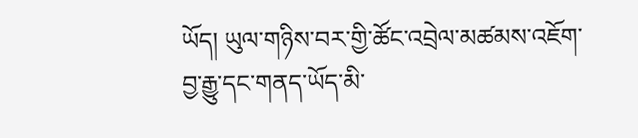ཡོད། ཡུལ་གཉིས་བར་གྱི་ཚོང་འབྲེལ་མཚམས་འཇོག་བྱ་རྒྱུ་དང་གནད་ཡོད་མི་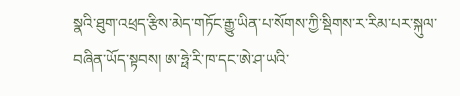སྣའི་ཐུག་འཕྲད་རྩིས་མེད་གཏོང་རྒྱུ་ཡིན་པ་སོགས་ཀྱི་སྡིགས་ར་རིམ་པར་སྐུལ་བཞིན་ཡོད་སྟབས། ཨ་ཧྥེ་རི་ཁ་དང་ཨེ་ཤ་ཡའི་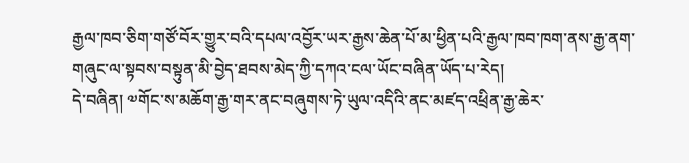རྒྱལ་ཁབ་ཅིག་གཙོ་བོར་གྱུར་བའི་དཔལ་འབྱོར་ཡར་རྒྱས་ཆེན་པོ་མ་ཕྱིན་པའི་རྒྱལ་ཁབ་ཁག་ནས་རྒྱ་ནག་གཞུང་ལ་སྟབས་བསྟུན་མི་བྱེད་ཐབས་མེད་ཀྱི་དཀའ་ངལ་ཡོང་བཞིན་ཡོད་པ་རེད།
དེ་བཞིན། ༧གོང་ས་མཆོག་རྒྱ་གར་ནང་བཞུགས་ཏེ་ཡུལ་འདིའི་ནང་མཛད་འཕྲིན་རྒྱ་ཆེར་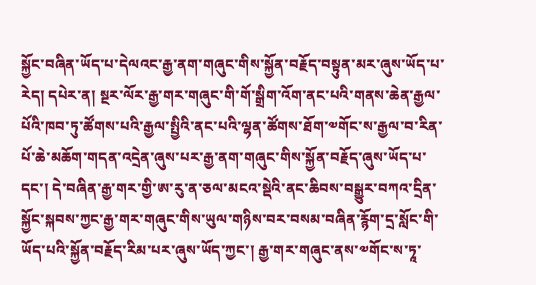སྐྱོང་བཞིན་ཡོད་པ་དེལའང་རྒྱ་ནག་གཞུང་གིས་སྐྱོན་བརྗོད་བསྟུན་མར་ཞུས་ཡོད་པ་རེད། དཔེར་ན། སྔར་ལོར་རྒྱ་གར་གཞུང་གི་གོ་སྒྲིག་འོག་ནང་པའི་གནས་ཆེན་རྒྱལ་པོའི་ཁབ་ཏུ་ཚོགས་པའི་རྒྱལ་སྤྱིའི་ནང་པའི་ལྷན་ཚོགས་ཐོག་༧གོང་ས་རྒྱལ་བ་རིན་པོ་ཆེ་མཆོག་གདན་འདྲེན་ཞུས་པར་རྒྱ་ནག་གཞུང་གིས་སྐྱོན་བརྗོད་ཞུས་ཡོད་པ་དང་། དེ་བཞིན་རྒྱ་གར་གྱི་ཨ་རུ་ན་ཅལ་མངའ་སྡེའི་ནང་ཆིབས་བསྒྱུར་བཀའ་དྲིན་སྐྱོང་སྐབས་ཀྱང་རྒྱ་གར་གཞུང་གིས་ཡུལ་གཉིས་བར་བསམ་བཞིན་རྙོག་དྲ་སློང་གི་ཡོད་པའི་སྐྱོན་བརྗོད་རིམ་པར་ཞུས་ཡོད་ཀྱང་། རྒྱ་གར་གཞུང་ནས་༧གོང་ས་ཏཱ་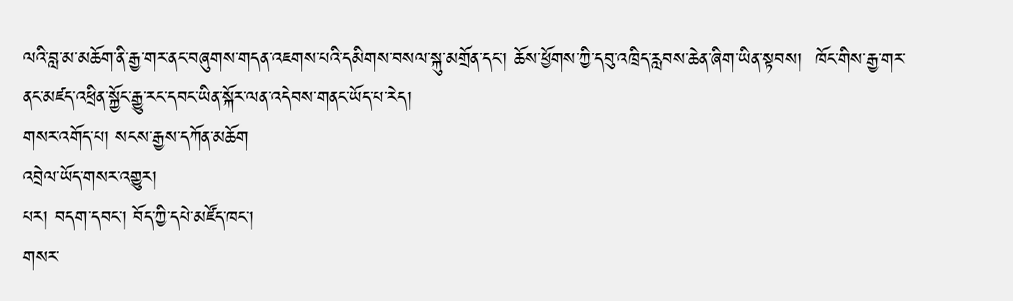ལའི་བླ་མ་མཆོག་ནི་རྒྱ་གར་ནང་བཞུགས་གདན་འཇགས་པའི་དམིགས་བསལ་སྐུ་མགྲོན་དང་། ཆོས་ཕྱོགས་ཀྱི་དབུ་འཁྲིད་རླབས་ཆེན་ཞིག་ཡིན་སྟབས།  ཁོང་གིས་རྒྱ་གར་ནང་མཛད་འཕྲིན་སྐྱོང་རྒྱུ་རང་དབང་ཡིན་སྐོར་ལན་འདེབས་གནང་ཡོད་པ་རེད།
གསར་འགོད་པ། སངས་རྒྱས་དཀོན་མཆོག
འབྲེལ་ཡོད་གསར་འགྱུར།
པར། བདག་དབང་། བོད་ཀྱི་དཔེ་མཛོད་ཁང་།
གསར་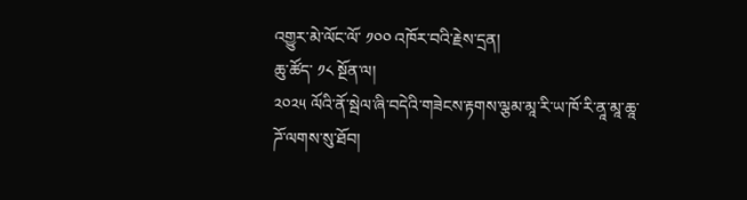འགྱུར་མེ་ལོང་ལོ་ ༡༠༠ འཁོར་བའི་རྗེས་དྲན།
ཆུ་ཚོད་ ༡༨ སྔོན་ལ།
༢༠༢༥ ལོའི་ནོ་སྦེལ་ཞི་བདེའི་གཟེངས་རྟགས་ལྕམ་མཱ་རི་ཡ་ཁོ་རི་ནཱ་མཱ་ཆཱ་ཌོ་ལགས་སུ་ཐོབ།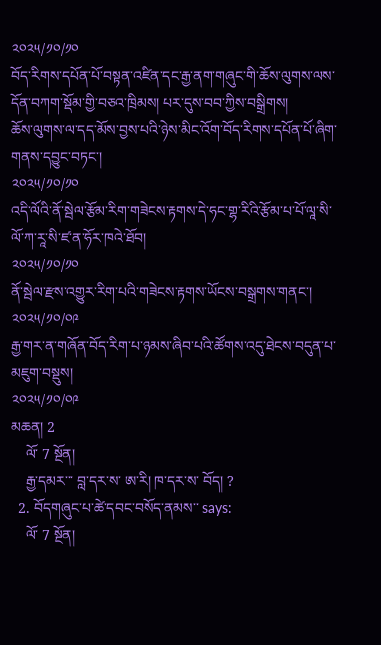༢༠༢༥/༡༠/༡༠
བོད་རིགས་དཔོན་པོ་བསྟན་འཛིན་དང་རྒྱ་ནག་གཞུང་གི་ཆོས་ལུགས་ལས་དོན་བཀག་སྡོམ་གྱི་བཅའ་ཁྲིམས། པར་དུས་བབ་ཀྱིས་བསྒྲིགས།
ཆོས་ལུགས་ལ་དད་མོས་བྱས་པའི་ཉེས་མིང་འོག་བོད་རིགས་དཔོན་པོ་ཞིག་གནས་དབྱུང་བཏང་།
༢༠༢༥/༡༠/༡༠
འདི་ལོའི་ནོ་སྦེལ་རྩོམ་རིག་གཟེངས་རྟགས་དེ་ཧང་གྷ་རིའི་རྩོམ་པ་པོ་ལཱ་སི་ལོ་ཀ་རཱ་སི་ཛ་ན་ཧོར་ཁའེ་ཐོབ།
༢༠༢༥/༡༠/༡༠
ནོ་སྦེལ་རྫས་འགྱུར་རིག་པའི་གཟེངས་རྟགས་ཡོངས་བསྒྲགས་གནང་།
༢༠༢༥/༡༠/༠༩
རྒྱ་གར་ན་གཞོན་བོད་རིག་པ་ཉམས་ཞིབ་པའི་ཚོགས་འདུ་ཐེངས་བདུན་པ་མཇུག་བསྡུས།
༢༠༢༥/༡༠/༠༩
མཆན། 2
    ལོ་ 7 སྔོན།
    རྒྱ་དམར་་་ བླ་དར་ས་ ཨ་རི། ཁ་དར་ས་ བོད། ?
  2. བོདགཞུང་པ་ཚེ་དབང་བསོད་ནམས་་ says:
    ལོ་ 7 སྔོན།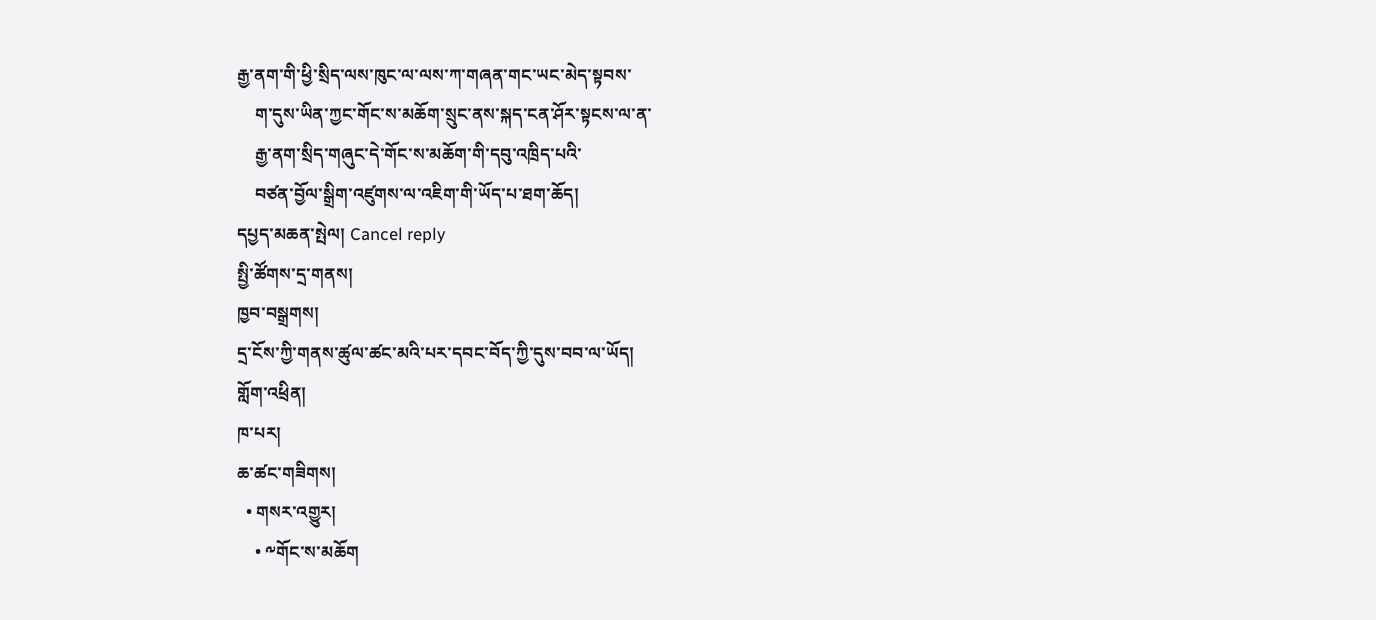རྒྱ་ནག་གི་ཕྱི་སྲིད་ལས་ཁུང་ལ་ལས་ཀ་གཞན་གང་ཡང་མེད་སྟབས་
    ག་དུས་ཡིན་ཀྱང་གོང་ས་མཆོག་སྲུང་ནས་སྐད་ངན་ཤོར་སྟངས་ལ་ན་
    རྒྱ་ནག་སྲིད་གཞུང་དེ་གོང་ས་མཆོག་གི་དབུ་འཁྲིད་པའི་
    བཙན་བྱོལ་སྒྲིག་འཛུགས་ལ་འཇིག་གི་ཡོད་པ་ཐག་ཆོད།
དཔྱད་མཆན་སྤེལ། Cancel reply
སྤྱི་ཚོགས་དྲ་གནས།
ཁྱབ་བསྒྲགས།
དྲ་ངོས་ཀྱི་གནས་ཚུལ་ཚང་མའི་པར་དབང་བོད་ཀྱི་དུས་བབ་ལ་ཡོད།
གློག་འཕྲིན།
ཁ་པར།
ཆ་ཚང་གཟིགས།
  • གསར་འགྱུར།
    • ༸གོང་ས་མཆོག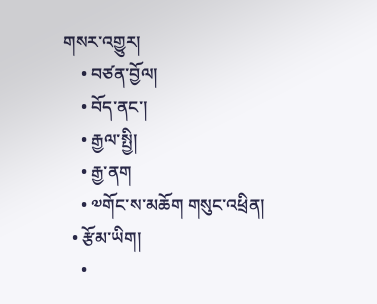གསར་འགྱུར།
    • བཙན་བྱོལ།
    • བོད་ནང་།
    • རྒྱལ་སྤྱི།
    • རྒྱ་ནག
    • ༧གོང་ས་མཆོག གསུང་འཕྲིན།
  • རྩོམ་ཡིག།
    •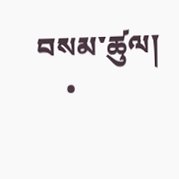བསམ་ཚུལ།
    •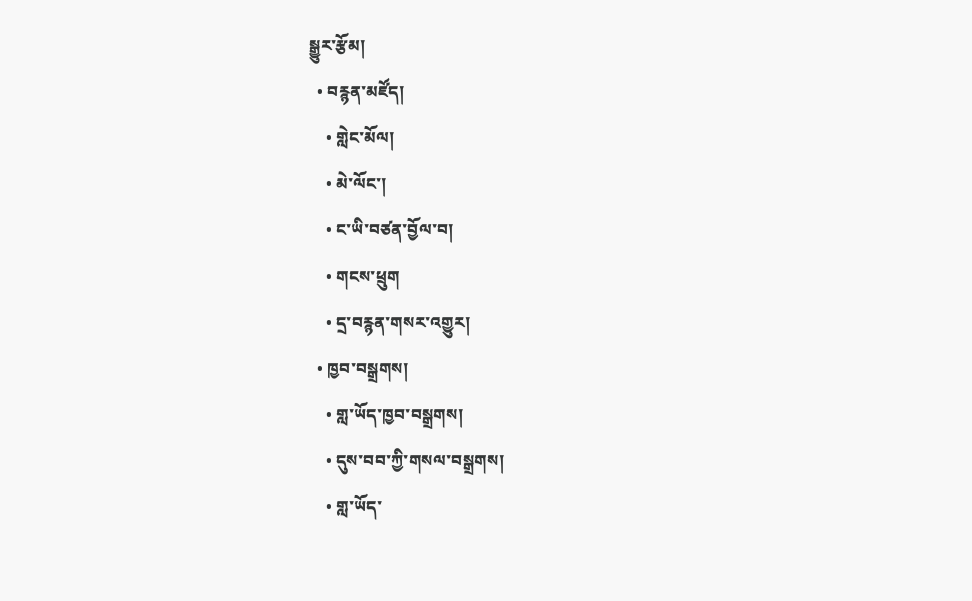སྒྱུར་རྩོམ།
  • བརྙན་མཛོད།
    • གླེང་མོལ།
    • མེ་ལོང་།
    • ང་ཡི་བཙན་བྱོལ་བ།
    • གངས་ཕྲུག
    • དྲ་བརྙན་གསར་འགྱུར།
  • ཁྱབ་བསྒྲགས།
    • གླ་ཡོད་ཁྱབ་བསྒྲགས།
    • དུས་བབ་ཀྱི་གསལ་བསྒྲགས།
    • གླ་ཡོད་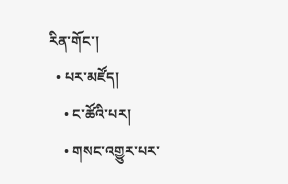རིན་གོང་།
  • པར་མཛོད།
    • ང་ཚོའི་པར།
    • གསང་འགྱུར་པར་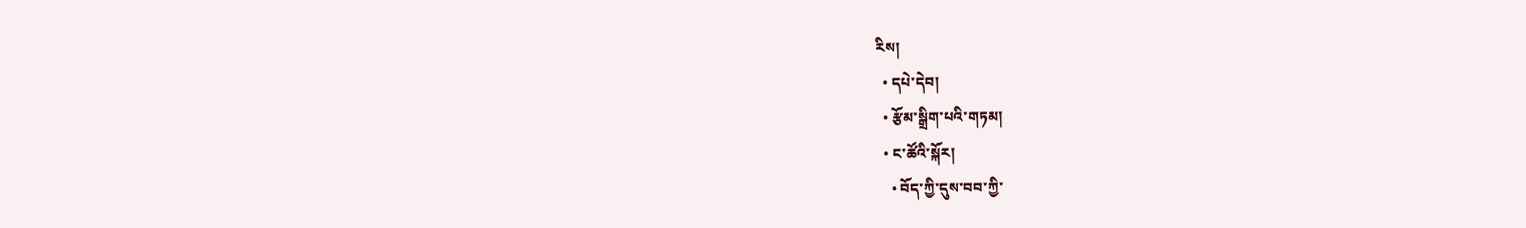རིས།
  • དཔེ་དེབ།
  • རྩོམ་སྒྲིག་པའི་གཏམ།
  • ང་ཚོའི་སྐོར།
    • བོད་ཀྱི་དུས་བབ་ཀྱི་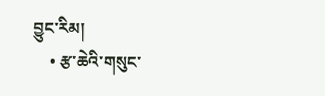བྱུང་རིམ།
    • རྩ་ཆེའི་གསུང་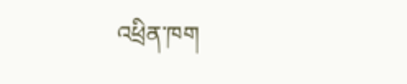འཕྲིན་ཁག